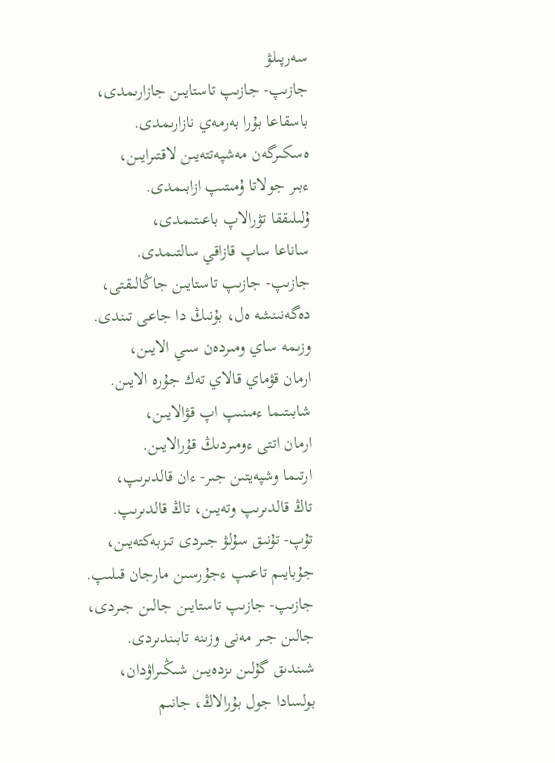سەرپىلۋ
جازىپ- جازىپ تاستايىن جازارىمدى،
باسقاعا بۇرا بەرمەي نازارىمدى.
ەسكىرگەن مەشپەتتەيىن لاقتىرايىن،
ءبىر جولاتا ۇمىتىپ ازابىمدى.
ۇلىلىققا تۋرالاپ باعىتىمدى،
ساناعا ساپ قازاقي سالتىمدى.
جازىپ- جازىپ تاستايىن جاڭالىقتى،
دەگەنىنشە ەل، بۇنىڭ دا جاعى تىندى.
وزىمە ساي ومىردەن سىي الايىن،
ارمان قۋماي قالاي تەك جۇرە الايىن.
شابىتىما ءمىنىپ اپ قۋالايىن،
ارمان اتتى ءومىردىڭ قۇرالايىن.
ارتىما وشپەيتىن جىر- ءان قالدىرىپ،
تاڭ قالدىرىپ وتەيىن، تاڭ قالدىرىپ.
تۇپ- تۇنىق سۇلۋ جىردى تىزبەكتەيىن،
جۇبايىم تاعىپ ءجۇرسىن مارجان قىلىپ.
جازىپ- جازىپ تاستايىن جالىن جىردى،
جالىن جىر مەنى وزىنە تابىندىردى.
شىندىق گۇلىن ىزدەيىن شىڭىراۋدان،
بولسادا جول بۇرالاڭ، جانىم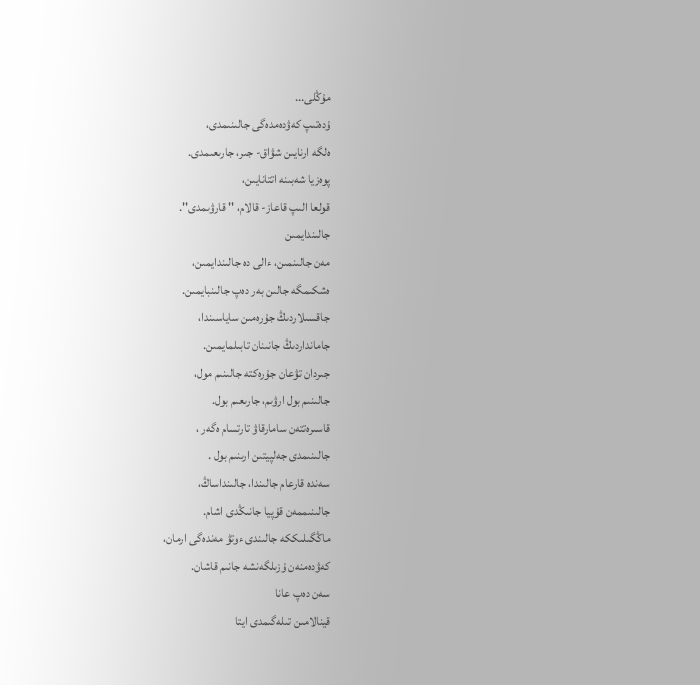مۇڭلى...
ۇدەتىپ كەۋدەمدەگى جالىنىمدى،
ەلگە ارنايىن شۋاق- جىر، جارىعىمدى.
پوەزيا شەبىنە اتتانايىن،
قولعا الىپ قاعاز- قالام، '' قارۋىمدى''.
جالىندايمىن
مەن جالىنمىن، ءالى دە جالىندايمىن،
ەشكىمگە جالىن بەر دەپ جالىنبايمىن.
جاقسىلاردىڭ جۇرەمىن ساياسىندا،
جامانداردىڭ جانىنان تابىلمايمىن.
جىردان تۋعان جۇرەكتە جالىنىم مول،
جالىنىم بول ارۋىم، جارىعىم بول.
قاسىرەتتەن سامارقاۋ تارتسام ەگەر ،
جالىنىمدى جەلپيتىن ارىنىم بول .
سەندە قارعام جالىندا، جالىنداساڭ،
جالىنىممەن قۇپيا جانىڭدى اشام.
ماڭگىلىككە جالىندى ءوتۋ مەندەگى ارمان،
كەۋدەمنەن ۇزىلگەنشە جانىم قاشان.
سەن دەپ عانا
قينالامىن تىلەگىمدى ايتا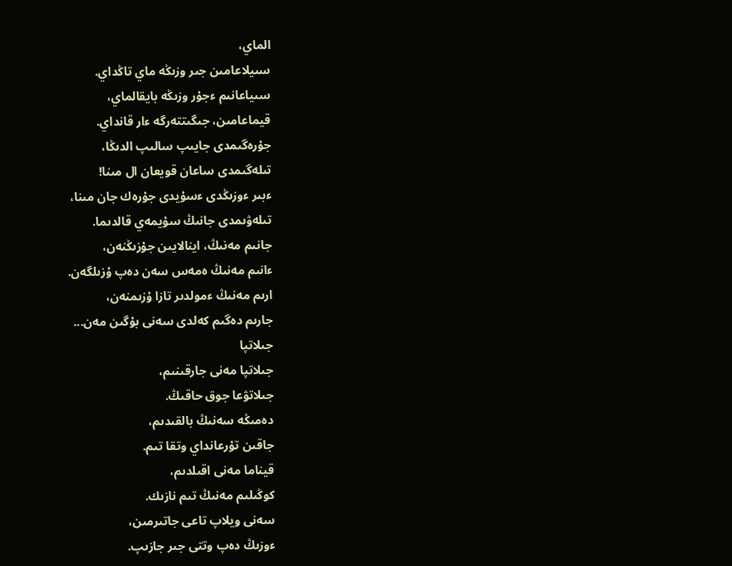الماي،
سىيلاعامىن جىر وزىڭە ماي تاڭداي.
سىياعانىم ءجۇر وزىڭە بايقالماي،
قيماعامىن، جىگىتتەرگە ءار قانداي.
جۇرەگىمدى جايىپ سالىپ الدىڭا،
تىلەگىمدى ساعان قويعان ال مىنا!
ءبىر ءوزىڭدى ءسۇيدى جۇرەك جان مىنا،
تىلەۋىمدى جانىڭ سۇيمەي قالدىما.
جانىم مەنىڭ، اينالايىن جۇزىڭنەن،
ءانىم مەنىڭ ەمەس سەن دەپ ۇزىلگەن.
ارىم مەنىڭ ءمولدىر تازا ۇزىمنەن،
جارىم دەگىم كەلدى سەنى بۇگىن مەن...
جىلاتپا
جىلاتپا مەنى جارقىنىم،
جىلاتۋعا جوق حاقىڭ.
دەمىڭە سەنىڭ بالقىدىم،
جاقىن تۇرعانداي وتقا تىم.
قيناما مەنى اقىلدىم،
كوڭىلىم مەنىڭ تىم نازىك.
سەنى ويلاپ تاعى جاتىرمىن،
ءوزىڭ دەپ وتتى جىر جازىپ.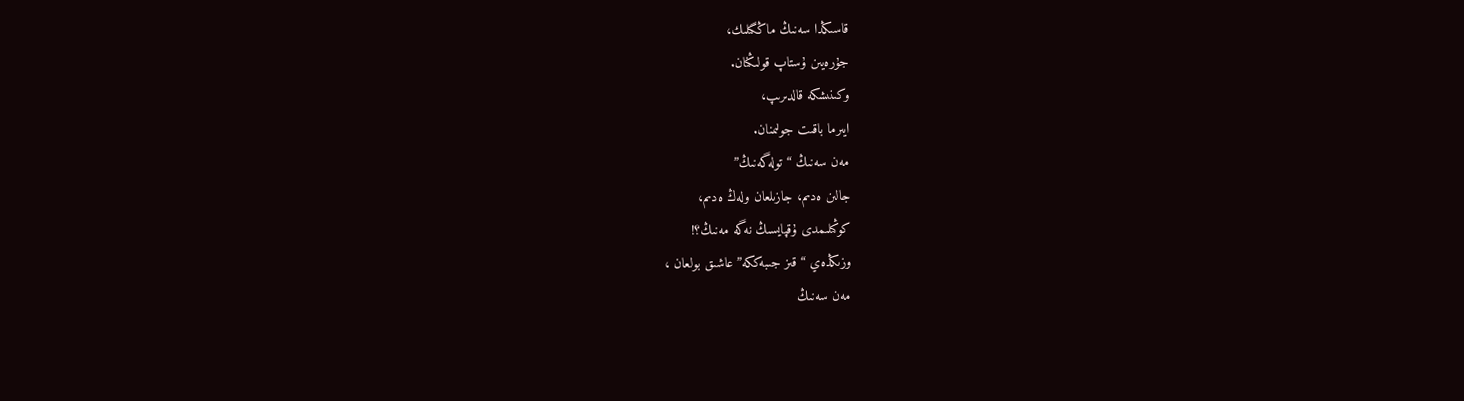قاسىڭدا سەنىڭ ماڭگىلىك،
جۇرەيىن ۇستاپ قولىڭنان.
وكىنىشكە قالدىرىپ،
ايىرما باقىت جولىمنان.
مەن سەنىڭ “تولەگەنىڭ”
جالىن ەدىم، جازىلعان ولەڭ ەدىم،
كوڭىلىمدى ۇقپايسىڭ نەگە مەنىڭ؟!
وزىڭدەي “قىز جىبەككە” عاشىق بولعان ،
مەن سەنىڭ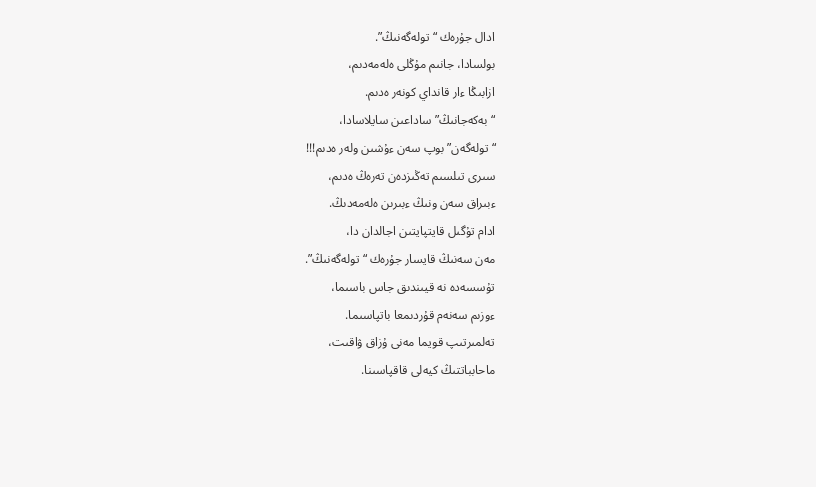ادال جۇرەك “تولەگەنىڭ”.
بولسادا، جانىم مۇڭلى ەلەمەدىم،
ازابىڭا ءار قانداي كونەر ەدىم.
“بەكەجانىڭ” ساداعىن سايلاسادا،
“تولەگەن” بوپ سەن ءۇشىن ولەر ەدىم!!!
سىرى تىلسىم تەڭىزدەن تەرەڭ ەدىم،
ءبىراق سەن ونىڭ ءبىرىن ەلەمەدىڭ.
ادام تۇگىل قايتپايتىن اجالدان دا،
مەن سەنىڭ قايسار جۇرەك “تولەگەنىڭ”.
تۇسسەدە نە قيىندىق جاس باسىما،
ءوزىم سەنەم قۇردىمعا باتپاسىما.
تەلمىرتىپ قويما مەنى ۇزاق ۋاقىت،
ماحابباتتىڭ كيەلى قاقپاسىنا.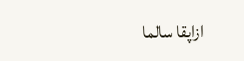ازاپقا سالما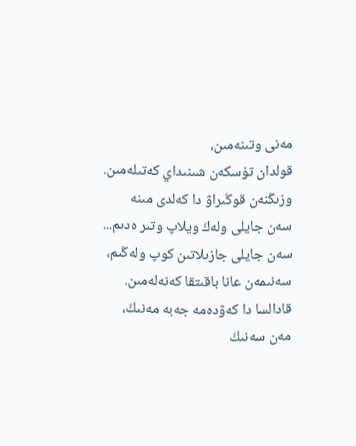مەنى وتىنەمىن،
قولدان تۇسكەن شىنىداي كەتىلەمىن.
وزىڭنەن قوڭىراۋ دا كەلدى مىنە
سەن جايلى ولەڭ ويلاپ وتىر ەدىم...
سەن جايلى جازىلاتىن كوپ ولەڭىم،
سەنىمەن عانا باقىتقا كەنەلەمىن.
قادالسا دا كەۋدەمە جەبە مەنىڭ،
مەن سەنىڭ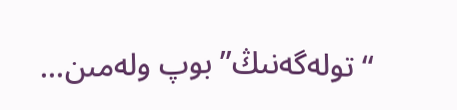“تولەگەنىڭ” بوپ ولەمىن...